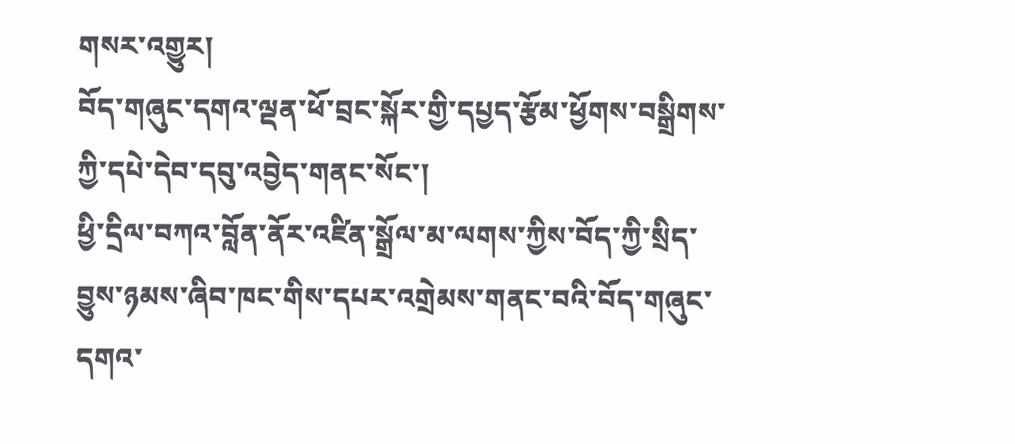གསར་འགྱུར།
བོད་གཞུང་དགའ་ལྡན་ཕོ་བྲང་སྐོར་གྱི་དཔྱད་རྩོམ་ཕྱོགས་བསྒྲིགས་ཀྱི་དཔེ་དེབ་དབུ་འབྱེད་གནང་སོང་།
ཕྱི་དྲིལ་བཀའ་བློན་ནོར་འཛིན་སྒྲོལ་མ་ལགས་ཀྱིས་བོད་ཀྱི་སྲིད་བྱུས་ཉམས་ཞིབ་ཁང་གིས་དཔར་འགྲེམས་གནང་བའི་བོད་གཞུང་དགའ་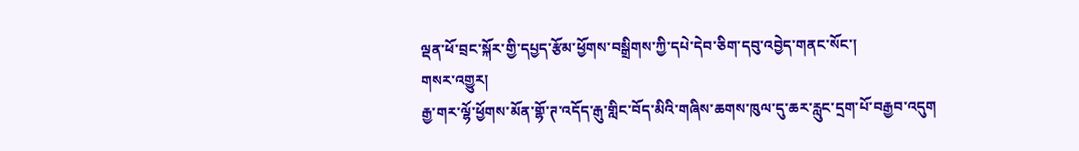ལྡན་ཕོ་བྲང་སྐོར་གྱི་དཔྱད་རྩོམ་ཕྱོགས་བསྒྲིགས་ཀྱི་དཔེ་དེབ་ཅིག་དབུ་འབྱེད་གནང་སོང་།
གསར་འགྱུར།
རྒྱ་གར་ལྷོ་ཕྱོགས་མོན་གྷོ་ཊ་འདོད་རྒུ་གླིང་བོད་མིའི་གཞིས་ཆགས་ཁུལ་དུ་ཆར་རླུང་དྲག་པོ་བརྒྱབ་འདུག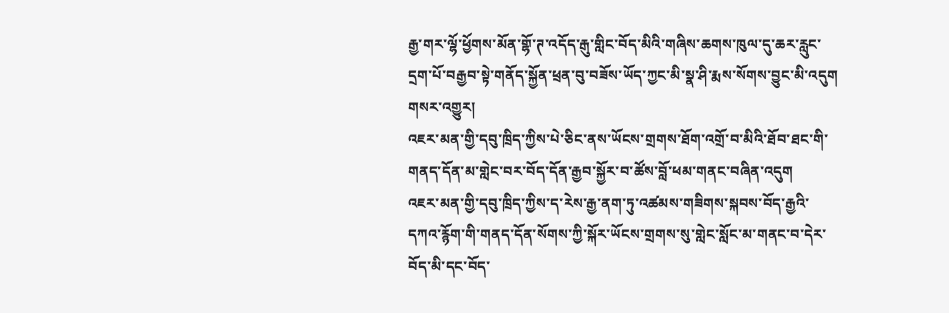རྒྱ་གར་ལྷོ་ཕྱོགས་མོན་གྷོ་ཊ་འདོད་རྒུ་གླིང་བོད་མིའི་གཞིས་ཆགས་ཁུལ་དུ་ཆར་རླུང་དྲག་པོ་བརྒྱབ་སྟེ་གནོད་སྐྱོན་ཕྲན་བུ་བཟོས་ཡོད་ཀྱང་མི་སྣ་ཤི་རྨས་སོགས་བྱུང་མི་འདུག
གསར་འགྱུར།
འཇར་མན་གྱི་དབུ་ཁྲིད་ཀྱིས་པེ་ཅིང་ནས་ཡོངས་གྲགས་ཐོག་འགྲོ་བ་མིའི་ཐོབ་ཐང་གི་གནད་དོན་མ་གླེང་བར་བོད་དོན་རྒྱབ་སྐྱོར་བ་ཚོས་བློ་ཕམ་གནང་བཞིན་འདུག
འཇར་མན་གྱི་དབུ་ཁྲིད་ཀྱིས་ད་རེས་རྒྱ་ནག་ཏུ་འཚམས་གཟིགས་སྐབས་བོད་རྒྱའི་དཀའ་རྙོག་གི་གནད་དོན་སོགས་ཀྱི་སྐོར་ཡོངས་གྲགས་སུ་གླེང་སློང་མ་གནང་བ་དེར་བོད་མི་དང་བོད་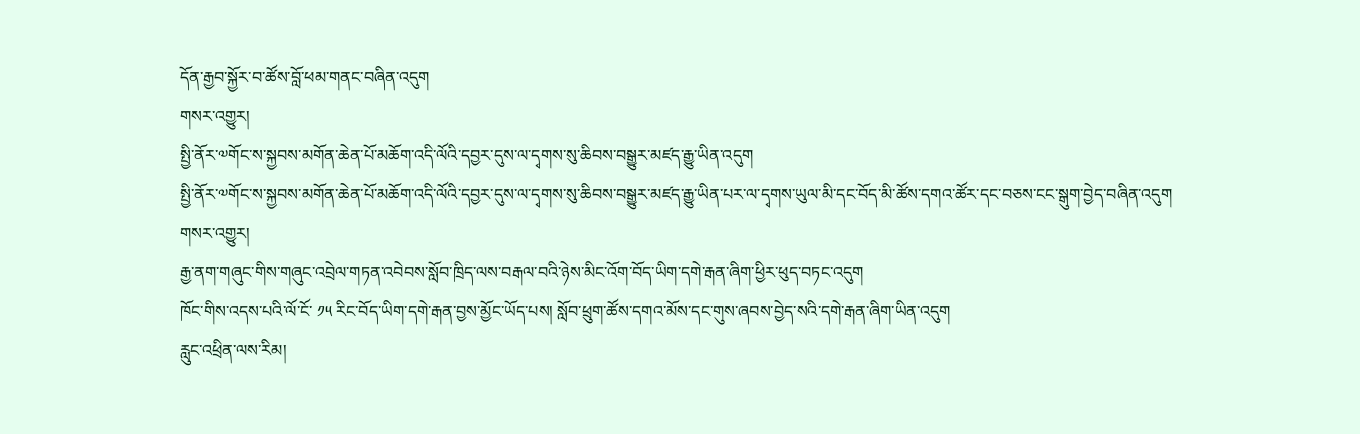དོན་རྒྱབ་སྐྱོར་བ་ཚོས་བློ་ཕམ་གནང་བཞིན་འདུག
གསར་འགྱུར།
སྤྱི་ནོར་༧གོང་ས་སྐྱབས་མགོན་ཆེན་པོ་མཆོག་འདི་ལོའི་དབྱར་དུས་ལ་དྭགས་སུ་ཆིབས་བསྒྱུར་མཛད་རྒྱུ་ཡིན་འདུག
སྤྱི་ནོར་༧གོང་ས་སྐྱབས་མགོན་ཆེན་པོ་མཆོག་འདི་ལོའི་དབྱར་དུས་ལ་དྭགས་སུ་ཆིབས་བསྒྱུར་མཛད་རྒྱུ་ཡིན་པར་ལ་དྭགས་ཡུལ་མི་དང་བོད་མི་ཚོས་དགའ་ཚོར་དང་བཅས་ངང་སྒུག་བྱེད་བཞིན་འདུག
གསར་འགྱུར།
རྒྱ་ནག་གཞུང་གིས་གཞུང་འབྲེལ་གཏན་འབེབས་སློབ་ཁྲིད་ལས་བརྒལ་བའི་ཉེས་མིང་འོག་བོད་ཡིག་དགེ་རྒན་ཞིག་ཕྱིར་ཕུད་བཏང་འདུག
ཁོང་གིས་འདས་པའི་ལོ་ངོ་ ༡༥ རིང་བོད་ཡིག་དགེ་རྒན་བྱས་མྱོང་ཡོད་པས། སློབ་ཕྲུག་ཚོས་དགའ་མོས་དང་གུས་ཞབས་བྱེད་སའི་དགེ་རྒན་ཞིག་ཡིན་འདུག
རླུང་འཕྲིན་ལས་རིམ།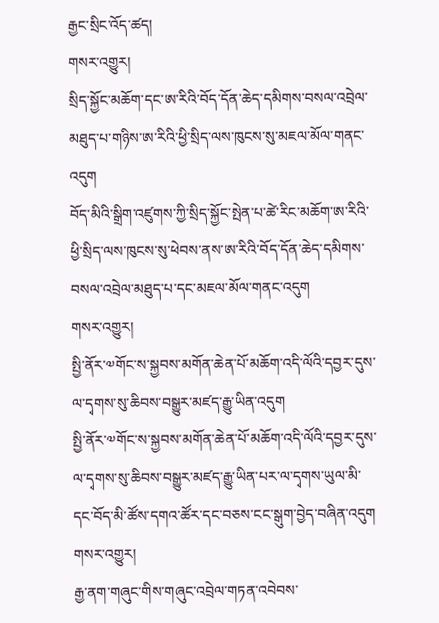རྒྱང་སྲིང་འོད་ཚད།
གསར་འགྱུར།
སྲིད་སྐྱོང་མཆོག་དང་ཨ་རིའི་བོད་དོན་ཆེད་དམིགས་བསལ་འབྲེལ་མཐུད་པ་གཉིས་ཨ་རིའི་ཕྱི་སྲིད་ལས་ཁུངས་སུ་མཇལ་མོལ་གནང་འདུག
བོད་མིའི་སྒྲིག་འཛུགས་ཀྱི་སྲིད་སྐྱོང་སྤེན་པ་ཚེ་རིང་མཆོག་ཨ་རིའི་ཕྱི་སྲིད་ལས་ཁུངས་སུ་ཕེབས་ནས་ཨ་རིའི་བོད་དོན་ཆེད་དམིགས་བསལ་འབྲེལ་མཐུད་པ་དང་མཇལ་མོལ་གནང་འདུག
གསར་འགྱུར།
སྤྱི་ནོར་༧གོང་ས་སྐྱབས་མགོན་ཆེན་པོ་མཆོག་འདི་ལོའི་དབྱར་དུས་ལ་དྭགས་སུ་ཆིབས་བསྒྱུར་མཛད་རྒྱུ་ཡིན་འདུག
སྤྱི་ནོར་༧གོང་ས་སྐྱབས་མགོན་ཆེན་པོ་མཆོག་འདི་ལོའི་དབྱར་དུས་ལ་དྭགས་སུ་ཆིབས་བསྒྱུར་མཛད་རྒྱུ་ཡིན་པར་ལ་དྭགས་ཡུལ་མི་དང་བོད་མི་ཚོས་དགའ་ཚོར་དང་བཅས་ངང་སྒུག་བྱེད་བཞིན་འདུག
གསར་འགྱུར།
རྒྱ་ནག་གཞུང་གིས་གཞུང་འབྲེལ་གཏན་འབེབས་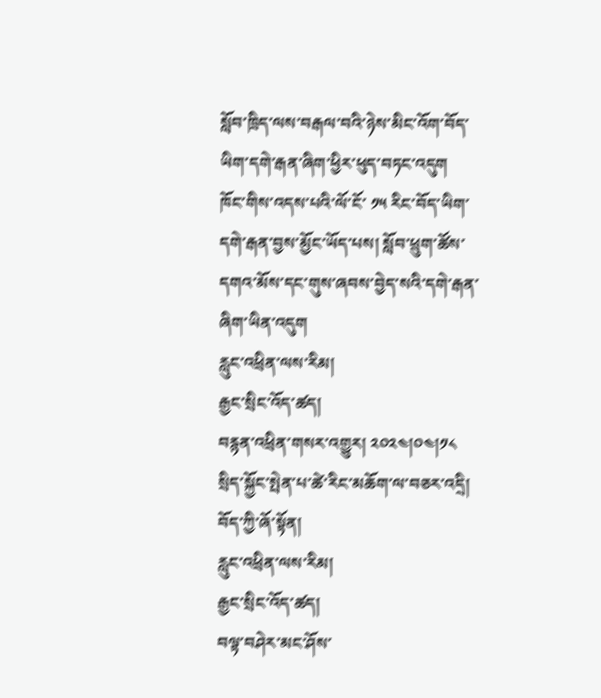སློབ་ཁྲིད་ལས་བརྒལ་བའི་ཉེས་མིང་འོག་བོད་ཡིག་དགེ་རྒན་ཞིག་ཕྱིར་ཕུད་བཏང་འདུག
ཁོང་གིས་འདས་པའི་ལོ་ངོ་ ༡༥ རིང་བོད་ཡིག་དགེ་རྒན་བྱས་མྱོང་ཡོད་པས། སློབ་ཕྲུག་ཚོས་དགའ་མོས་དང་གུས་ཞབས་བྱེད་སའི་དགེ་རྒན་ཞིག་ཡིན་འདུག
རླུང་འཕྲིན་ལས་རིམ།
རྒྱང་སྲིང་འོད་ཚད།
བརྙན་འཕྲིན་གསར་འགྱུར། ༢༠༢༤།༠༤།༡༨
སྲིད་སྐྱོང་སྤེན་པ་ཚེ་རིང་མཆོག་ལ་བཅར་འདྲི།
བོད་ཀྱི་ཞོ་སྟོན།
རླུང་འཕྲིན་ལས་རིམ།
རྒྱང་སྲིང་འོད་ཚད།
བལྟ་བཤེར་མང་ཤོས་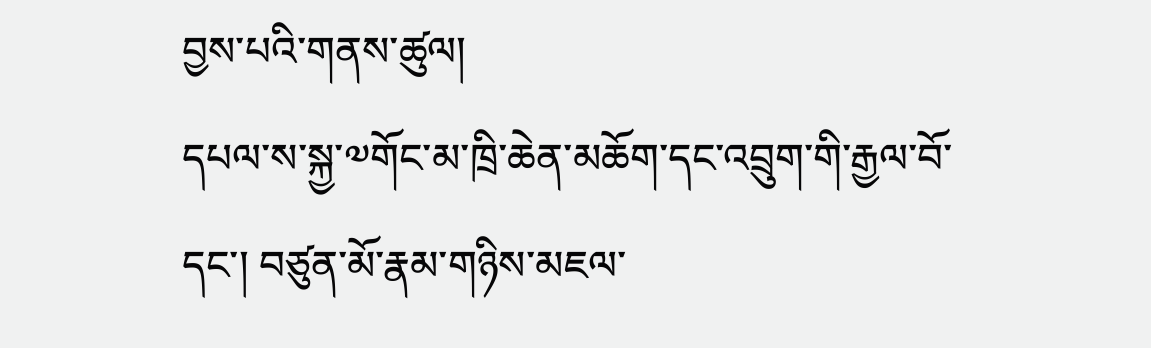བྱས་པའི་གནས་ཚུལ།
དཔལ་ས་སྐྱ་༧གོང་མ་ཁྲི་ཆེན་མཆོག་དང་འབྲུག་གི་རྒྱལ་བོ་དང་། བཙུན་མོ་རྣམ་གཉིས་མཇལ་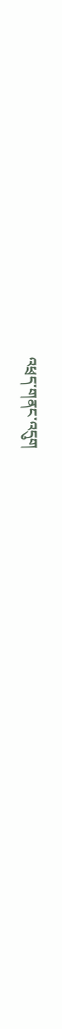འཕྲད་གནང་འདུག